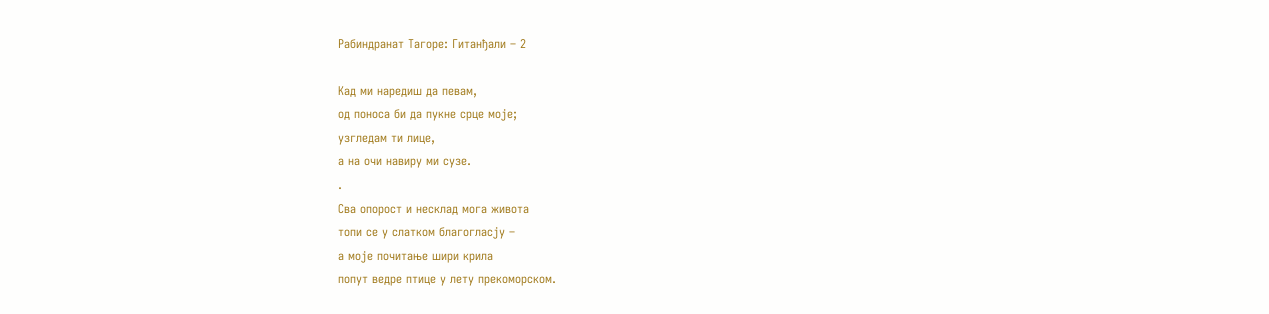Рабиндранат Тагоре: Гитанђали – 2

Кад ми наредиш да певам,
од поноса би да пукне срце моје;
узгледам ти лице,
а на очи навиру ми сузе.
.
Сва опорост и несклад мога живота
топи се у слатком благогласју –
а моје почитање шири крила
попут ведре птице у лету прекоморском.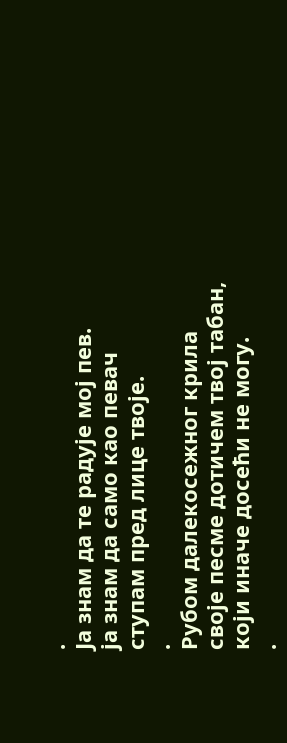.
Ја знам да те радује мој пев.
ја знам да само као певач
ступам пред лице твоје.
.
Рубом далекосежног крила
своје песме дотичем твој табан,
који иначе досећи не могу.
.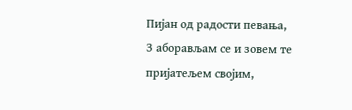Пијан од радости певања,
З аборављам се и зовем те
пријатељем својим,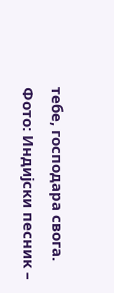тебе, господара свога.
Фото: Индијски песник –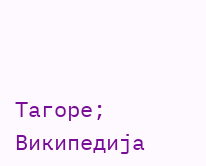Тагоре; Википедија